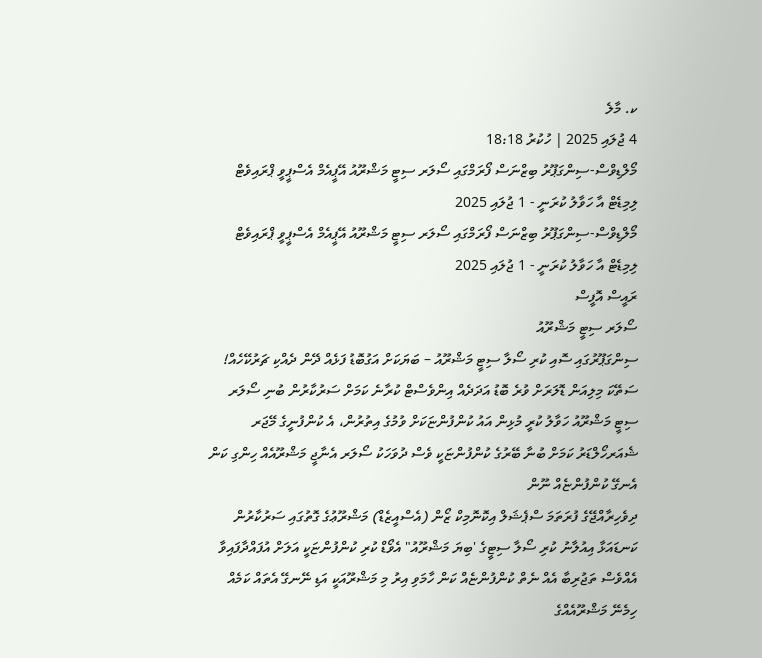ކ. މާލެ
4 ޖުލައި 2025 | ހުކުރު 18:18
މޯލްޑިވްސް-ސިންގަޕޫރު ބިޒްނަސް ފޯރަމްގައި ސޯލަރ ސިޓީ މަޝްރޫއު އޭޕީއެމް އެސްޕީވީ ޕްރައިވެޓް ލިމިޑެޓް އާ ހަވާލު ކުރަނީ - 1 ޖުލައި 2025
މޯލްޑިވްސް-ސިންގަޕޫރު ބިޒްނަސް ފޯރަމްގައި ސޯލަރ ސިޓީ މަޝްރޫއު އޭޕީއެމް އެސްޕީވީ ޕްރައިވެޓް ލިމިޑެޓް އާ ހަވާލު ކުރަނީ - 1 ޖުލައި 2025
ރައީސް އޮފީސް
ސޯލަރ ސިޓީ މަޝްރޫއު
ސިންގަޕޫރުގައި ސޮއި ކުރި ސޯލާ ސިޓީ މަޝްރޫއު – ބަޔަކަށް އަގުބޮޑު ފަޅެއް ދޭން ދެއްކި ޗަރުކޭހެއް!
ސަތޭކަ މިލިއަން ޑޮލަރަށް ވުރެ ބޮޑު އަދަދެއް އިންވެސްޓް ކުރާނެ ކަމަށް ސަރުކާރުން ބުނި ސޯލަރ ސިޓީ މަޝްރޫއު ހަވާލު ކުރީ މުޅިން އައު ކުންފުންޏަކަށް ވުމުގެ އިތުރުން، އެ ކުންފުނީގެ މޭޖަރ ޝެއަރހޯލްޑަރު ކަމަށް ބުނާ ބޭރުގެ ކުންފުންޏަކީ ވެސް ދުވަހަކު ސޯލަރ އެނާޖީ މަޝްރޫއެއް ހިންގި ކަން އެނގޭ ކުންފުންޏެއް ނޫން
ދިވެހިރާއްޖޭގެ ފުރަތަމަ ސްޕެޝަލް އިކޮނޮމިކް ޒޯން (އެސްއީޒެޑް) މަޝްރޫޢުގެ ގޮތުގައި ސަރުކާރުން ކަނޑައަޅާ އިއުލާނު ކުރި ސޯލާ ސިޓީގެ 'ބިޔަ މަޝްރޫއު" އެވޯޑް ކުރި ކުންފުންޏަކީ އަލަށް އުފައްދާފައިވާ އެއްވެސް ތަޖުރިބާ އެއް ނެތް ކުންފުންޏެއް ކަން ހާމަވި އިރު މި މަޝްރޫއަކީ އަޑި ނޭނގޭ އެތައް ކަމެއް ހިމެނޭ މަޝްރޫއެއްގެ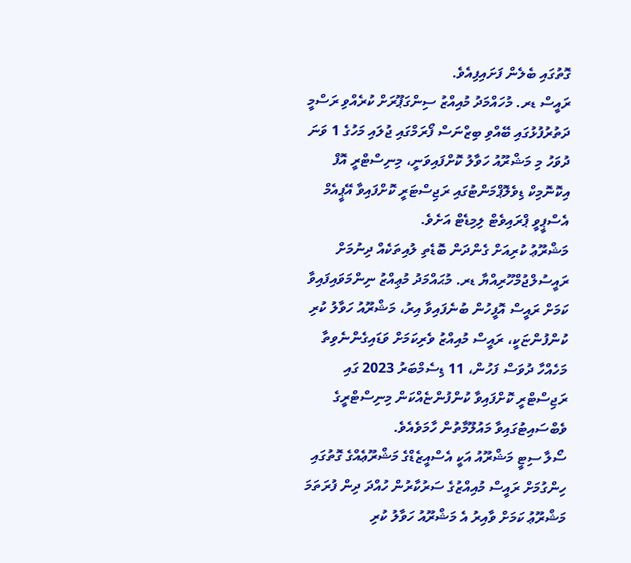ގޮތުގައި ބެލެން ފަށައިފިއެވެ.
ރައީސް ޑރ. މުހައްމަދު މުއިއްޒު ސިންގަޕޫރަށް ކުރެއްވި ރަސްމީ ދަތުރުފުޅުގައި ބޭއްވި ބިޒްނަސް ފޯރަމްގައި ޖުލައި މަހުގެ 1 ވަނަ ދުވަހު މި މަޝްރޫއު ހަވާލު ކޮށްފައިވަނީ، މިނިސްޓްރީ އޮފް އިކޮނޮމިކް ޑިވެލޮޕްމަންޓުގައި ރަޖިސްޓަރީ ކޮށްފައިވާ އޭޕީއެމް އެސްޕީވީ ޕްރައިވެޓް ލިމިޑެޓް އަށެވެ.
މަޝްރޫޢު ކުރިއަށް ގެންދަން ބޮޑެތި ލުއިތަކެއް ދިނުމަށް ރައީސުލްޖުމްހޫރިއްޔާ ޑރ. މުޙައްމަދު މުޢިއްޒު ނިންމަވައިފައިވާ ކަމަށް ރައީސް އޮފީހުން ބުނެފައިވާ އިރު، މަޝްރޫއު ހަވާލު ކުރި ކުންފުންޏަކީ، ރައީސް މުއިއްޒު ވެރިކަމަށް ވަޑައިގެންނެވިތާ މަހެއްހާ ދުވަސް ފަހުން، 11 ޑިސެމްބަރު 2023 ގައި ރަޖިސްޓްރީ ކޮށްފައިވާ ކުންފުންޏެއްކަން މިނިސްޓްރީގެ ވެބްސައިޓުގައިވާ މައުލޫމާތުން ހާމަވެއެވެ.
ސޯލާ ސިޓީ މަޝްރޫއު އަކީ އެސްއީޒެޑްގެ މަޝްރޫޢެއްގެ ގޮތުގައި ހިންގުމަށް ރައީސް މުއިއްޒުގެ ސަރުކާރުން ހުއްދަ ދިން ފުރަތަމަ މަޝްރޫޢު ކަމަށް ވާއިރު އެ މަޝްރޫއު ހަވާލު ކުރި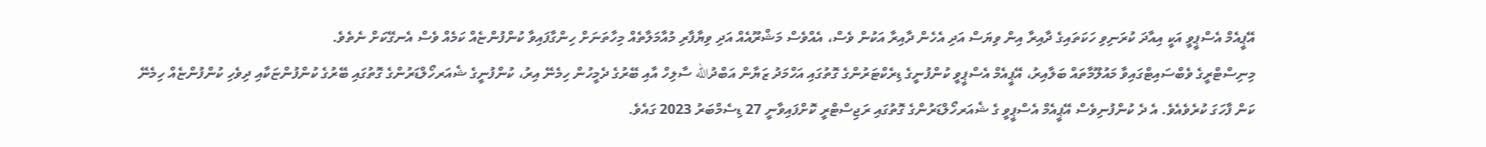އޭޕީއެމް އެސްޕީވީ އަކީ އިއާދަ ކުރަނިވި ހަކަތައިގެ ދާއިރާ އިން ވިޔަސް އަދި އެހެން ދާއިރާ އަކުން ވެސް، އެއްވެސް މަޝްރޫއެއް އަދި ވިޔާފާރި މުއާމަލާތެއް މިހާތަނަށް ހިންގާފައިވާ ކުންފުންޏެއް ކަމެއް ވެސް އެނގޭކަށް ނެތެވެ.
މިނިސްޓްރީގެ ވެބްސައިޓްގައިވާ މައުލޫމާތައް ބަލާއިރު، އޭޕީއެމް އެސްޕީވީ ކުންފުނީގެ ޑިރެކްޓަރުންގެ ގޮތުގައި އަހްމަދު ޒަޔާން އަބްދުالله ސާލިހް އާއި ބޭރުގެ ދެމީހުން ހިމެނޭ އިރު، ކުންފުނީގެ ޝެއަރހޯލްޑަރުންގެ ގޮތުގައި ބޭރުގެ ކުންފުންޏަކާއި ދިވެހި ކުންފުންޏެއް ހިމެނޭ ކަން ފާހަގަ ކުރެވެއެވެ. އެ ދެ ކުންފުނިވެސް އޭޕީއެމް އެސްޕީވީ ގެ ޝެއަރހޯލްޑަރުންގެ ގޮތުގައި ރަޖިސްޓްރީ ކޮށްފައިވާނީ 27 ޑިސެމްބަރު 2023 ގައެވެ.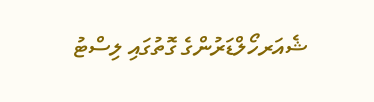ޝެއަރހޯލްޑަރުންގެ ގޮތުގައި ލިސްޓު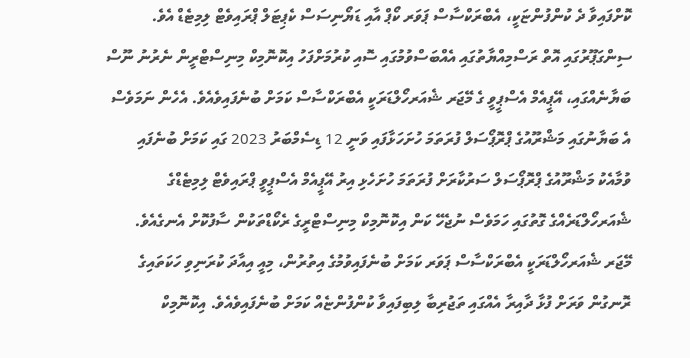ކޮށްފައިވާ ދެ ކުންފުންޏަކީ، އެބްރަކްސާސް ޕަވަރ ކޯޕް އާއި ޑަޔޯނިސަސް ކެޕިޓަލް ޕްރައިވެޓް ލިމިޓެޑް އެވެ.
ސިންގަޕޫރުގައި އޮތް ރަސްމިއްޔާތުގައި އެއްބަސްވުމުގައި ސޮއި ކުރުމަށްފަހު އިކޮނޮމިކް މިނިސްޓްރީން ނެރުނު ނޫސް ބަޔާނެއްގައި، އޭޕީއެމް އެސްޕީވީ ގެ މޭޖަރ ޝެއަރހޯލްޑަރަކީ އެބްރަކްސާސް ކަމަށް ބުނެފައިވެއެވެ. އެހެން ނަމަވެސް އެ ބަޔާނުގައި މަޝްރޫއުގެ ޕްރޮޕޯސަލް ފުރަތަމަ ހުށަހަޅާފައި ވަނީ 12 ޑިސެމްބަރު 2023 ގައި ކަމަށް ބުނެފައި ވުމާއެކު މަޝްރޫއުގެ ޕްރޮޕޯސަލް ސަރުކާރަށް ފުރަތަމަ ހުށަހެޅި އިރު އޭޕީއެމް އެސްޕީވީ ޕްރައިވެޓް ލިމިޓެޑްގެ ޝެއަރހޯލްޑަރެއްގެ ގޮތުގައި ހަމަވެސް ނުޖެހޭ ކަން އިކޮނޮމިކް މިނިސްޓްރީގެ ރެކޯޑްތަކުން ސާފުކޮށް އެނގެއެވެ.
މޭޖަރ ޝެއަރހޯލްޑަރަކީ އެބްރަކްސާސް ޕަވަރ ކަމަށް ބުނެފައިވުމުގެ އިތުރުން، މިއީ އިއާދަ ކުރަނިވި ހަކަތައިގެ ރޮނގުން ވަރަށް ފުޅާ ދާއިރާ އެއްގައި ތަޖުރިބާ ލިބިފައިވާ ކުންފުންޏެއް ކަމަށް ބުނެފައިވެއެވެ. އިކޮނޮމިކް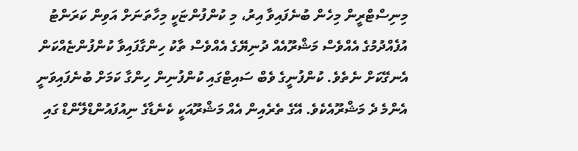މިނިސްޓްރީން މިހެން ބުނެފައިވާ އިރު، މި ކުންފުންޏަކީ މިހާތަނަށް އަވިން ކަރަންޓު އުފެއްދުމުގެ އެއްވެސް މަޝްރޫއެއް ދުނިޔޭގެ އެއްވެސް ތާކު ހިންގާފައިވާ ކުންފުންޏެއްކަން އެނގޭކަށް ނެތެވެ. ކުންފުނީގެ ވެބް ސައިޓްގައި ކުންފުނިން ހިންގާ ކަމަށް ބުނެފައިވަނީ އެންމެ ދެ މަޝްރޫއެކެވެ. އޭގެ ތެރެއިން އެއް މަޝްރޫއަކީ ކެނެޑާގެ ނިއުފައުންޑްލޭންޑް ގައި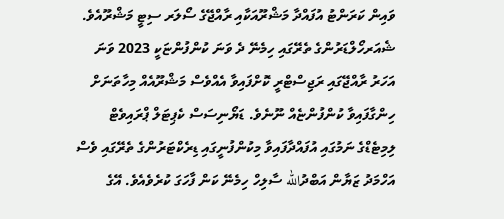ވައިން ކަރަންޓު އުފައްދާ މަޝްރޫއަކާއި ރާއްޖޭގެ ސޯލަރ ސިޓީ މަޝްރޫއެވެ.
ޝެއަރހޯލްޑަރުންގެ ތެރޭގައި ހިމެނޭ ދެ ވަނަ ކުންފުންޏަކީ 2023 ވަނަ އަހަރު ރާއްޖޭގައި ރަޖިސްޓްރީ ކޮށްފައިވާ އެއްވެސް މަޝްރޫއެއް މިހާތަނަށް ހިންގާފައިވާ ކުންފުންޏެއް ނޫނެވެ. ޑަޔޯނިސަސް ކެޕިޓަލް ޕްރައިވެޓް ލިމިޓެޑްގެ ނަމުގައި އުފައްދާފައިވާ މިކުންފުނީގައި ޑިރެކްޓަރުންގެ ތެރޭގައި ވެސް އަހްމަދު ޒަޔާން އަބްދުالله ސާލިހް ހިމެނޭ ކަން ފާހަގަ ކުރެވެއެވެ. އޭގެ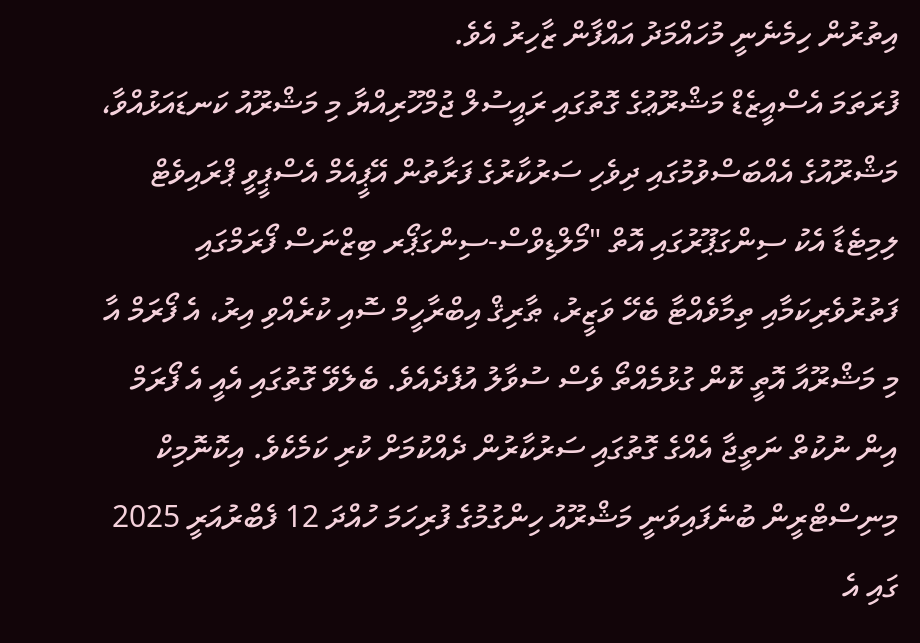އިތުރުން ހިމެނެނީ މުހައްމަދު އައްފާން ޒާހިރު އެވެ.
ފުރަތަމަ އެސްއީޒެޑް މަޝްރޫޢުގެ ގޮތުގައި ރައީސުލް ޖުމްހޫރިއްޔާ މި މަޝްރޫއު ކަނޑައަޅުއްވާ، މަޝްރޫއުގެ އެއްބަސްވުމުގައި ދިވެހި ސަރުކާރުގެ ފަރާތުން އޭޕީއެމް އެސްޕީވީ ޕްރައިވެޓް ލިމިޓެޑާ އެކު ސިންގަޕޫރުގައި އޮތް "މޯލްޑިވްސް-ސިންގަޕޯރ ބިޒްނަސް ފޯރަމްގައި ފަތުރުވެރިކަމާއި ތިމާވެއްޓާ ބެހޭ ވަޒީރު، ޠާރިޤް އިބްރާހީމް ސޮއި ކުރެއްވި އިރު، އެ ފޯރަމް އާ މި މަޝްރޫއާ އޮތީ ކޮން ގުޅުމެއްތޯ ވެސް ސުވާލު އުފެދެއެވެ. ބެލެވޭ ގޮތުގައި އެއީ އެ ފޯރަމް އިން ނުކުތް ނަތީޖާ އެއްގެ ގޮތުގައި ސަރުކާރުން ދެއްކުމަށް ކުރި ކަމެކެވެ. އިކޮނޮމިކް މިނިސްޓްރީން ބުނެފައިވަނީ މަޝްރޫއު ހިންގުމުގެ ފުރިހަމަ ހުއްދަ 12 ފެބްރުއަރީ 2025 ގައި އެ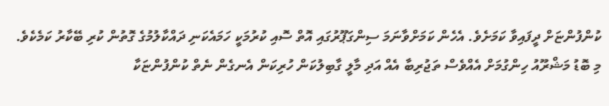ކުންފުންޏަށް ދީފައިވާ ކަމަށެވެ. އެހެން ކަމަށްވާނަމަ ސިންގަޕޫރުގައި އޮތް ސޮއި ކުރުމަކީ ހަމައެކަނި ދައްކާލުމުގެ ގޮތުން ކުރި ބޭކާރު ކަމެކެވެ.
މި ބޮޑު މަޝްރޫއު ހިންގުމަށް އެއްވެސް ތަޖުރިބާ އެއް އަދި މާލީ ގާބިލުކަން ހުރިކަން އެނގެން ނެތް ކުންފުންޏަކާ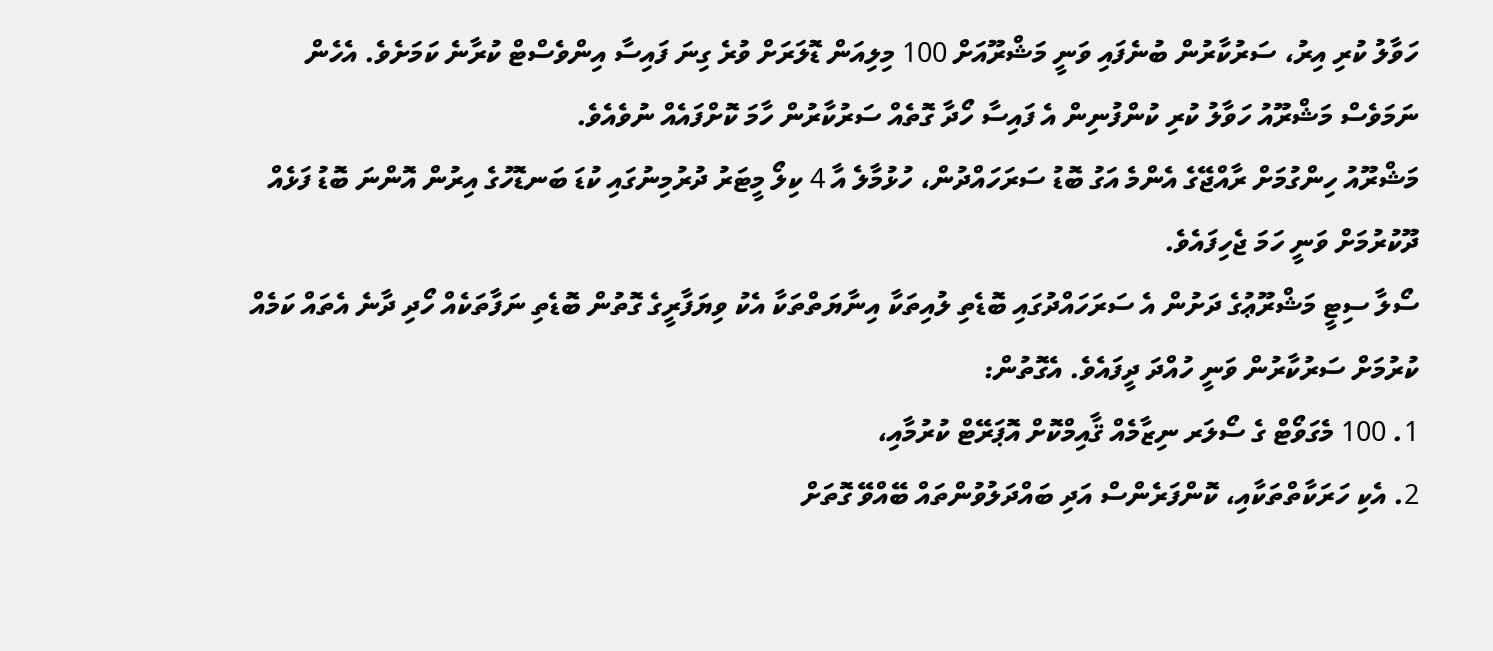ހަވާލު ކުރި އިރު، ސަރުކާރުން ބުނެފައި ވަނީ މަޝްރޫއަށް 100 މިލިއަން ޑޮލަރަށް ވުރެ ގިނަ ފައިސާ އިންވެސްޓް ކުރާނެ ކަމަށެވެ. އެހެން ނަމަވެސް މަޝްރޫއު ހަވާލު ކުރި ކުންފުނިން އެ ފައިސާ ހޯދާ ގޮތެއް ސަރުކާރުން ހާމަ ކޮށްފައެއް ނުވެއެވެ.
މަޝްރޫއު ހިންގުމަށް ރާއްޖޭގެ އެންމެ އަގު ބޮޑު ސަރަހައްދުން، ހުޅުމާލެ އާ 4 ކިލޯ މީޓަރު ދުރުމިނުގައި ކުޑަ ބަނޑޮހުގެ އިރުން އޮންނަ ބޮޑު ފަޅެއް ދޫކުރުމަށް ވަނީ ހަމަ ޖެހިފައެވެ.
ސޯލާ ސިޓީ މަޝްރޫޢުގެ ދަށުން އެ ސަރަހައްދުގައި ބޮޑެތި ލުއިތަކާ އިނާޔަތްތަކާ އެކު ވިޔަފާރީގެ ގޮތުން ބޮޑެތި ނަފާތަކެއް ހޯދި ދާނެ އެތައް ކަމެއް ކުރުމަށް ސަރުކާރުން ވަނީ ހުއްދަ ދީފައެވެ. އެގޮތުން:
1. 100 މެގަވޯޓް ގެ ސޯލަރ ނިޒާމެއް ޤާއިމްކޮށް އޮޕަރޭޓް ކުރުމާއި،
2. އެކި ހަރަކާތްތަކާއި، ކޮންފަރެންސް އަދި ބައްދަލުވުންތައް ބޭއްވޭ ގޮތަށް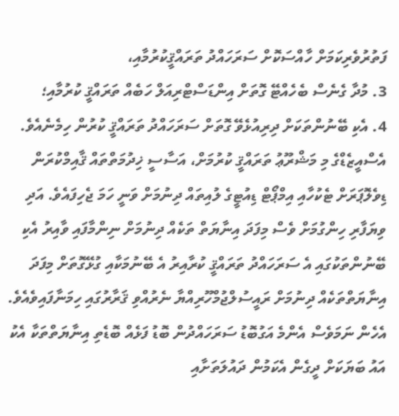ފަތުރުވެރިކަމަށް ހާއްސަކޮށް ސަރަހައްދު ތަރައްޤީކުރުމާއި،
3. މުދާ ގެނެސް ބެހެއްޓޭ ގޮތަށް އިންޑަސްޓްރިއަލް ހަބެއް ތަރައްޤީ ކުރުމާއި؛
4. އެކި ބޭނުންތަކަށް ދިރިއުޅެވޭ ގޮތަށް ސަރަހައްދު ތަރައްޤީ ކުރުން ހިމެނެއެވެ.
އެސްއީޒެޑްގެ މި މަޝްރޫޢު ތަރައްޤީ ކުރުމަށް، އަސާސީ ޚިދުމަތްތައް ޤާއިމްކުރަން ޑިވެލޮޕަރަށް ޓެކުހާއި އިމްޕޯޓް ޑިއުޓީގެ ލުއިތައް ދިނުމަށް ވަނީ ހަމަ ޖެހިފައެވެ. އަދި ވިޔަފާރި ހިންގުމަށް ވެސް މިފަދަ އިނާޔަތް ތަކެއް ދިނުމަށް ނިންމާފައި ވާއިރު އެކި ބޭނުންތަކުގައި އެ ސަރަހައްދު ތަރައްޤީ ކުރާއިރު އެ ބޭނުމަކާއި ގުޅޭގޮތަށް މިފަދަ އިނާޔަތްތަކެއް ދިނުމަށް ރައީސުލްޖުމްހޫރިއްޔާ ނެރުއްވި ޤަރާރުގައި ހިމަނާފައިވެއެވެ. އެހެން ނަމަވެސް އެންމެ އަގުބޮޑު ސަރަހައްދުން ބޮޑު ފަޅެއް ބޮޑެތި އިނާޔަތްތަކާ އެކު އައު ބަޔަކަށް ދީގެން އެކަމުން ދައުލަތަށާއި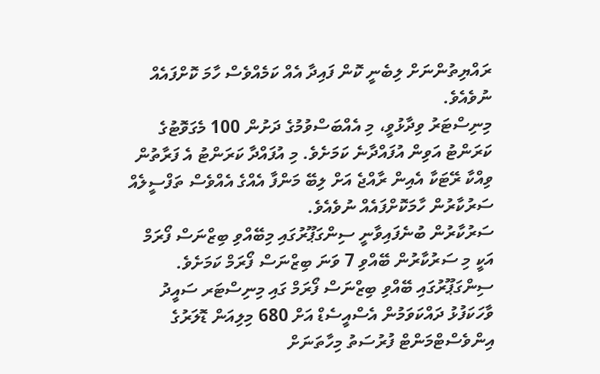ރައްޔިތުންނަށް ލިބެނީ ކޮން ފައިދާ އެއް ކަމެއްވެސް ހާމަ ކޮށްފައެއް ނުވެއެވެ.
މިނިސްޓަރު ވިދާޅުވީ، މި އެއްބަސްވުމުގެ ދަށުން 100 މެގަވޮޓުގެ ކަރަންޓު އަވިން އުފައްދާނެ ކަމަށެވެ. މި އުފައްދާ ކަރަންޓު އެ ފަރާތުން ވިއްކާ ރޭޓަކާ އެއިން ރާއްޖެ އަށް ލިބޭ މަންފާ އެއްގެ އެއްވެސް ތަފްސީލެއް ސަރުކާރުން ހާމަކޮށްފައެއް ނުވެއެވެ.
ސަރުކާރުން ބުނެފައިވާނީ ސިންގަޕޫރުގައި މިބޭއްވި ބިޒްނަސް ފޯރަމް އަކީ މި ސަރުކާރުން ބޭއްވި 7 ވަނަ ބިޒްނަސް ފޯރަމް ކަމަށެވެ. ސިންގަޕޫރުގައި ބޭއްވި ބިޒްނަސް ފޯރަމް ގައި މިނިސްޓަރ ސައީދު ވާހަކަފުޅު ދައްކަވަމުން އެސްއީސެޑް އަށް 680 މިލިއަން ޑޮލަރުގެ އިންވެސްޓްމަންޓް ފުރުސަތު މިހާތަނަށް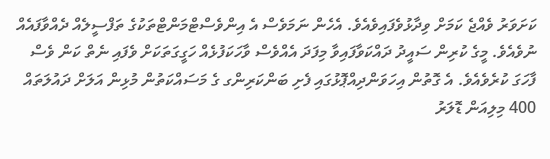ކަށަވަރު ވެއްޖެ ކަމަށް ވިދާޅުވެފައިވެއެވެ. އެހެން ނަމަވެސް އެ އިންވެސްޓްމަންޓްތަކުގެ ތަފްސީލެއް ދެއްވާފައެއް ނުވެއެވެ. މީގެ ކުރިން ސައީދު ދައްކަވާފައިވާ މިފަދަ އެއްވެސް ވާހަކަފުޅެއް ހަގީގަތަކަށް ވެފައި ނެތް ކަން ވެސް ފާހަގަ ކުރެވެއެވެ. އެ ގޮތުން އިހަވަންދިއްޕޮޅުގައި ފެށި ބަންކަރިންގ ގެ މަސައްކަތުން މުޅިން އަލަށް ދައުލަތައް 400 މިލިއަން ޑޮލަރު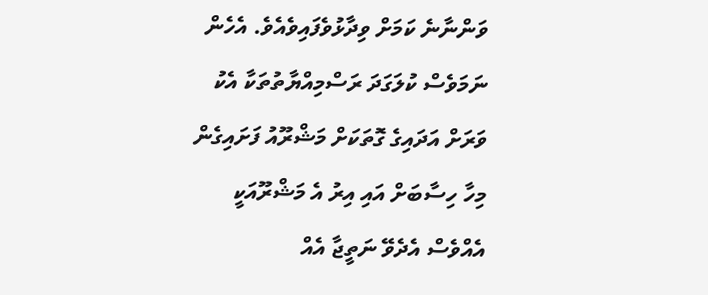ވަންނާނެ ކަމަށް ވިދާޅުވެފައިވެއެވެ. އެހެން ނަމަވެސް ކުލަގަދަ ރަސްމިއްޔާތުތަކާ އެކު ވަރަށް އަދައިގެ ގޮތަކަށް މަޝްރޫއު ފަށައިގެން މިހާ ހިސާބަށް އައި އިރު އެ މަޝްރޫއަކީ އެއްވެސް އެދެވޭ ނަތީޖާ އެއް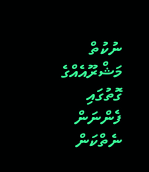ނުކުތް މަޝްރޫއެއްގެ ގޮތުގައި ފެންނަން ނެތްކަން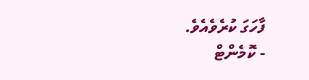ފާހަގަ ކުރެވެއެވެ.
- ކޮމެންޓް